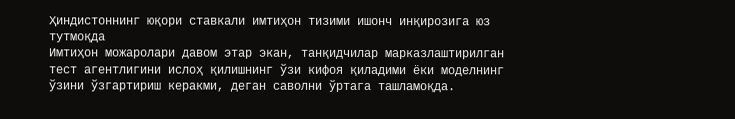Ҳиндистоннинг юқори ставкали имтиҳон тизими ишонч инқирозига юз тутмоқда
Имтиҳон можаролари давом этар экан, танқидчилар марказлаштирилган тест агентлигини ислоҳ қилишнинг ўзи кифоя қиладими ёки моделнинг ўзини ўзгартириш керакми, деган саволни ўртага ташламоқда.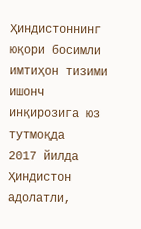Ҳиндистоннинг юқори босимли имтиҳон тизими ишонч инқирозига юз тутмоқда
2017 йилда Ҳиндистон адолатли,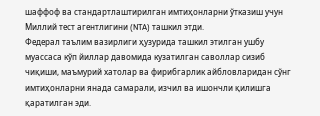шаффоф ва стандартлаштирилган имтиҳонларни ўтказиш учун Миллий тест агентлигини (NTA) ташкил этди.
Федерал таълим вазирлиги ҳузурида ташкил этилган ушбу муассаса кўп йиллар давомида кузатилган саволлар сизиб чиқиши, маъмурий хатолар ва фирибгарлик айбловларидан сўнг имтиҳонларни янада самарали, изчил ва ишончли қилишга қаратилган эди.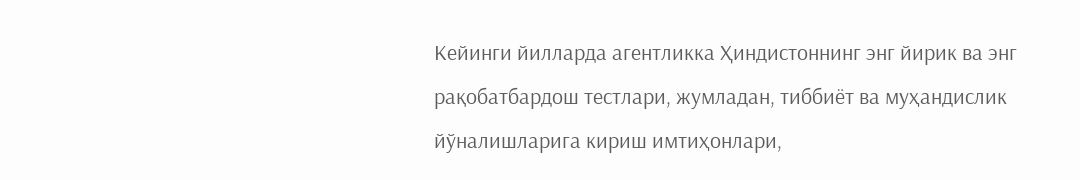Кейинги йилларда агентликка Ҳиндистоннинг энг йирик ва энг рақобатбардош тестлари, жумладан, тиббиёт ва муҳандислик йўналишларига кириш имтиҳонлари,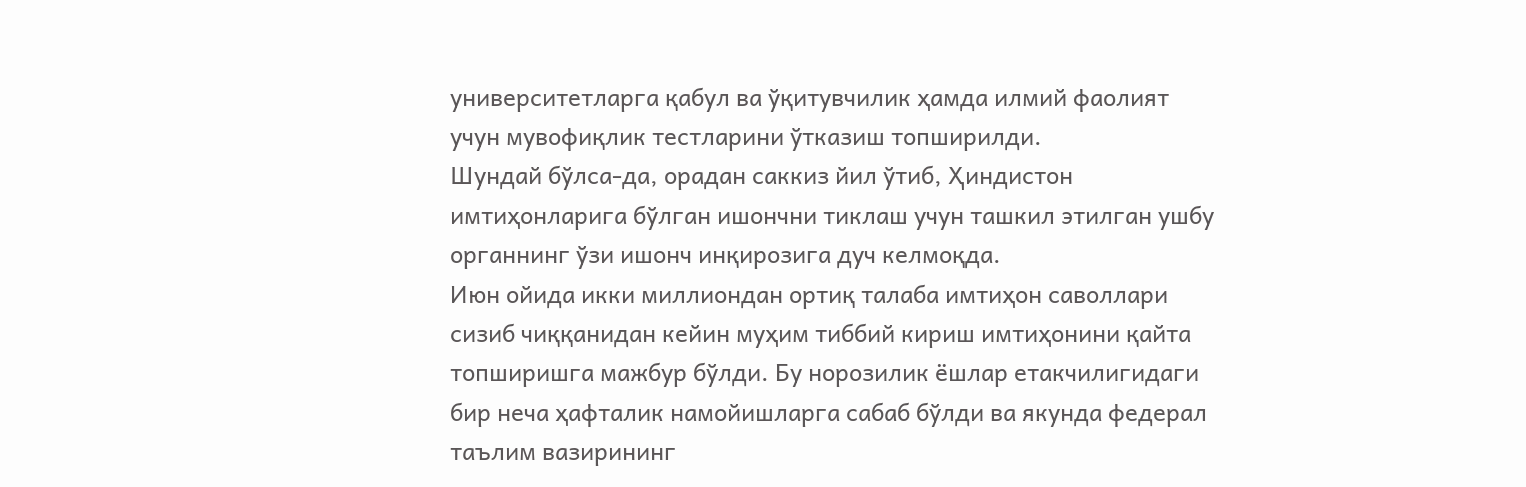университетларга қабул ва ўқитувчилик ҳамда илмий фаолият учун мувофиқлик тестларини ўтказиш топширилди.
Шундай бўлса-да, орадан саккиз йил ўтиб, Ҳиндистон имтиҳонларига бўлган ишончни тиклаш учун ташкил этилган ушбу органнинг ўзи ишонч инқирозига дуч келмоқда.
Июн ойида икки миллиондан ортиқ талаба имтиҳон саволлари сизиб чиққанидан кейин муҳим тиббий кириш имтиҳонини қайта топширишга мажбур бўлди. Бу норозилик ёшлар етакчилигидаги бир неча ҳафталик намойишларга сабаб бўлди ва якунда федерал таълим вазирининг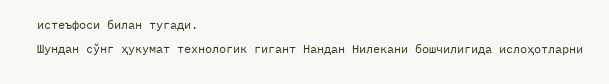истеъфоси билан тугади.
Шундан сўнг ҳукумат технологик гигант Нандан Нилекани бошчилигида ислоҳотларни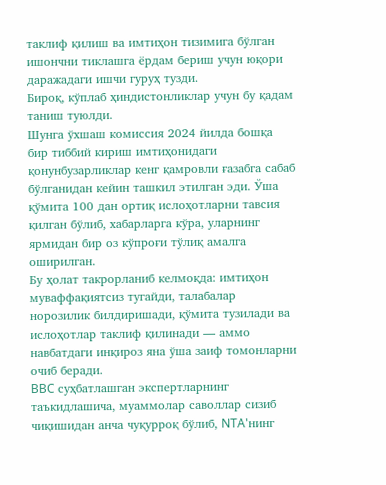таклиф қилиш ва имтиҳон тизимига бўлган ишончни тиклашга ёрдам бериш учун юқори даражадаги ишчи гуруҳ тузди.
Бироқ, кўплаб ҳиндистонликлар учун бу қадам таниш туюлди.
Шунга ўхшаш комиссия 2024 йилда бошқа бир тиббий кириш имтиҳонидаги қонунбузарликлар кенг қамровли ғазабга сабаб бўлганидан кейин ташкил этилган эди. Ўша қўмита 100 дан ортиқ ислоҳотларни тавсия қилган бўлиб, хабарларга кўра, уларнинг ярмидан бир оз кўпроғи тўлиқ амалга оширилган.
Бу ҳолат такрорланиб келмоқда: имтиҳон муваффақиятсиз тугайди, талабалар норозилик билдиришади, қўмита тузилади ва ислоҳотлар таклиф қилинади — аммо навбатдаги инқироз яна ўша заиф томонларни очиб беради.
BBC суҳбатлашган экспертларнинг таъкидлашича, муаммолар саволлар сизиб чиқишидан анча чуқурроқ бўлиб, NTA'нинг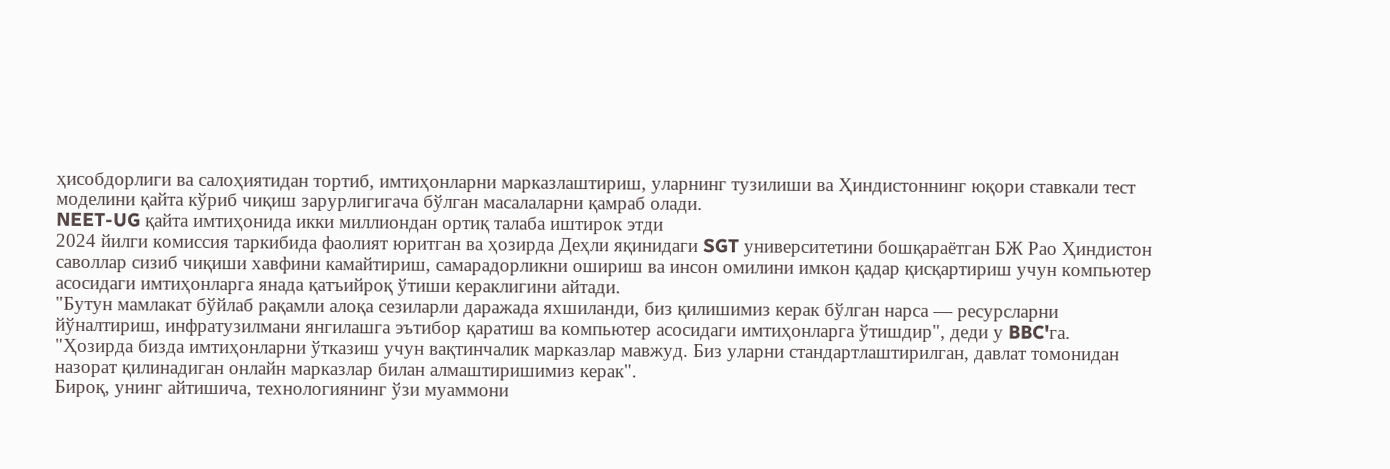ҳисобдорлиги ва салоҳиятидан тортиб, имтиҳонларни марказлаштириш, уларнинг тузилиши ва Ҳиндистоннинг юқори ставкали тест моделини қайта кўриб чиқиш зарурлигигача бўлган масалаларни қамраб олади.
NEET-UG қайта имтиҳонида икки миллиондан ортиқ талаба иштирок этди
2024 йилги комиссия таркибида фаолият юритган ва ҳозирда Деҳли яқинидаги SGT университетини бошқараётган БЖ Рао Ҳиндистон саволлар сизиб чиқиши хавфини камайтириш, самарадорликни ошириш ва инсон омилини имкон қадар қисқартириш учун компьютер асосидаги имтиҳонларга янада қатъийроқ ўтиши кераклигини айтади.
"Бутун мамлакат бўйлаб рақамли алоқа сезиларли даражада яхшиланди, биз қилишимиз керак бўлган нарса — ресурсларни йўналтириш, инфратузилмани янгилашга эътибор қаратиш ва компьютер асосидаги имтиҳонларга ўтишдир", деди у BBC'га.
"Ҳозирда бизда имтиҳонларни ўтказиш учун вақтинчалик марказлар мавжуд. Биз уларни стандартлаштирилган, давлат томонидан назорат қилинадиган онлайн марказлар билан алмаштиришимиз керак".
Бироқ, унинг айтишича, технологиянинг ўзи муаммони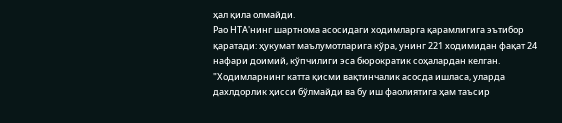ҳал қила олмайди.
Рао НТА'нинг шартнома асосидаги ходимларга қарамлигига эътибор қаратади: ҳукумат маълумотларига кўра, унинг 221 ходимидан фақат 24 нафари доимий, кўпчилиги эса бюрократик соҳалардан келган.
"Ходимларнинг катта қисми вақтинчалик асосда ишласа, уларда дахлдорлик ҳисси бўлмайди ва бу иш фаолиятига ҳам таъсир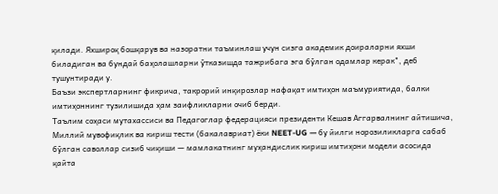қилади. Яхшироқ бошқарув ва назоратни таъминлаш учун сизга академик доираларни яхши биладиган ва бундай баҳолашларни ўтказишда тажрибага эга бўлган одамлар керак", деб тушунтиради у.
Баъзи экспертларнинг фикрича, такрорий инқирозлар нафақат имтиҳон маъмуриятида, балки имтиҳоннинг тузилишида ҳам заифликларни очиб берди.
Таълим соҳаси мутахассиси ва Педагоглар федерацияси президенти Кешав Аггарвалнинг айтишича, Миллий мувофиқлик ва кириш тести (бакалавриат) ёки NEET-UG — бу йилги норозиликларга сабаб бўлган саволлар сизиб чиқиши — мамлакатнинг муҳандислик кириш имтиҳони модели асосида қайта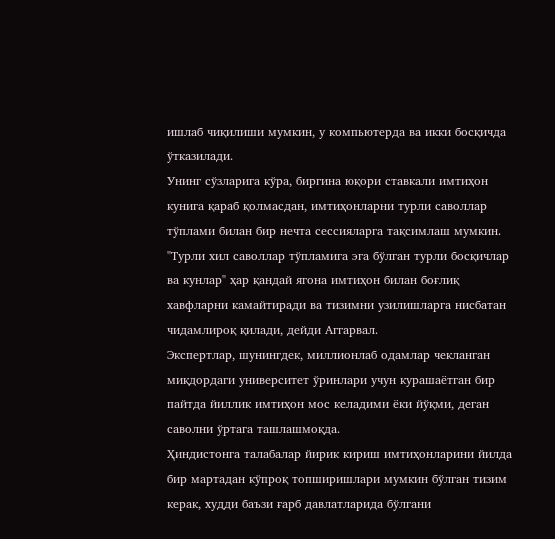ишлаб чиқилиши мумкин, у компьютерда ва икки босқичда ўтказилади.
Унинг сўзларига кўра, биргина юқори ставкали имтиҳон кунига қараб қолмасдан, имтиҳонларни турли саволлар тўплами билан бир нечта сессияларга тақсимлаш мумкин.
"Турли хил саволлар тўпламига эга бўлган турли босқичлар ва кунлар" ҳар қандай ягона имтиҳон билан боғлиқ хавфларни камайтиради ва тизимни узилишларга нисбатан чидамлироқ қилади, дейди Аггарвал.
Экспертлар, шунингдек, миллионлаб одамлар чекланган миқдордаги университет ўринлари учун курашаётган бир пайтда йиллик имтиҳон мос келадими ёки йўқми, деган саволни ўртага ташлашмоқда.
Ҳиндистонга талабалар йирик кириш имтиҳонларини йилда бир мартадан кўпроқ топширишлари мумкин бўлган тизим керак, худди баъзи ғарб давлатларида бўлгани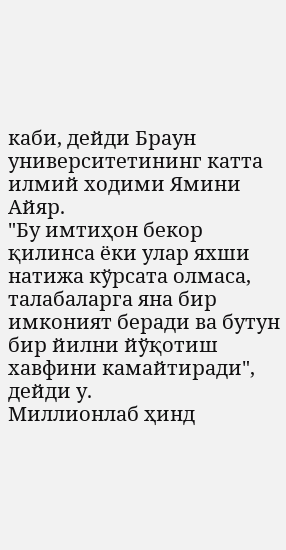каби, дейди Браун университетининг катта илмий ходими Ямини Айяр.
"Бу имтиҳон бекор қилинса ёки улар яхши натижа кўрсата олмаса, талабаларга яна бир имконият беради ва бутун бир йилни йўқотиш хавфини камайтиради", дейди у.
Миллионлаб ҳинд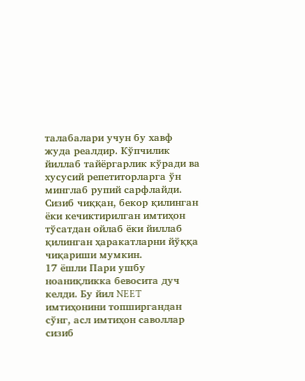талабалари учун бу хавф жуда реалдир. Кўпчилик йиллаб тайёргарлик кўради ва хусусий репетиторларга ўн минглаб рупий сарфлайди. Сизиб чиққан, бекор қилинган ёки кечиктирилган имтиҳон тўсатдан ойлаб ёки йиллаб қилинган ҳаракатларни йўққа чиқариши мумкин.
17 ёшли Пари ушбу ноаниқликка бевосита дуч келди. Бу йил NEET имтиҳонини топширгандан сўнг, асл имтиҳон саволлар сизиб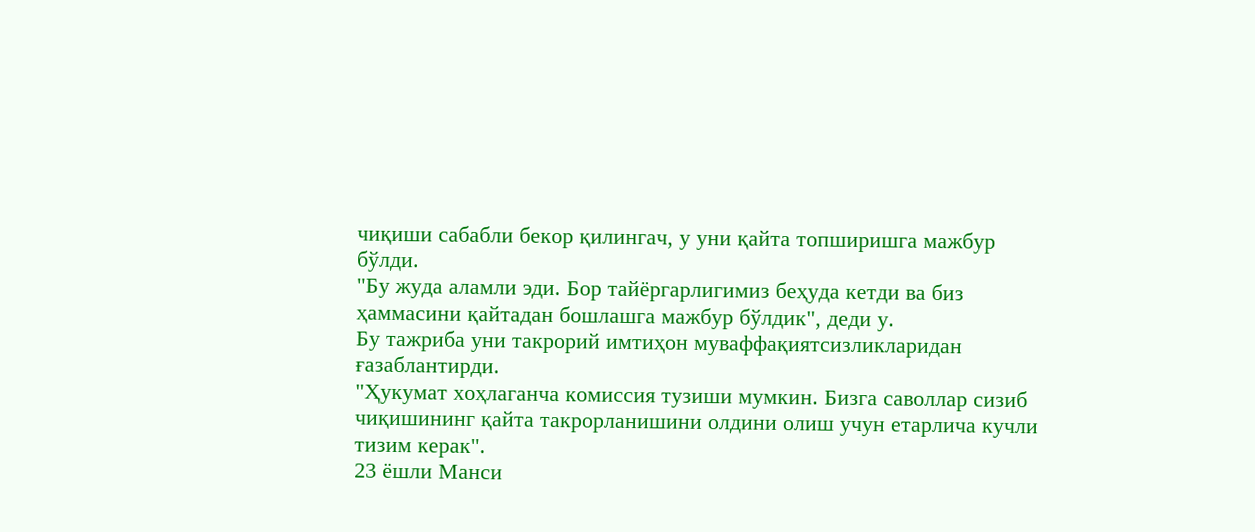чиқиши сабабли бекор қилингач, у уни қайта топширишга мажбур бўлди.
"Бу жуда аламли эди. Бор тайёргарлигимиз беҳуда кетди ва биз ҳаммасини қайтадан бошлашга мажбур бўлдик", деди у.
Бу тажриба уни такрорий имтиҳон муваффақиятсизликларидан ғазаблантирди.
"Ҳукумат хоҳлаганча комиссия тузиши мумкин. Бизга саволлар сизиб чиқишининг қайта такрорланишини олдини олиш учун етарлича кучли тизим керак".
23 ёшли Манси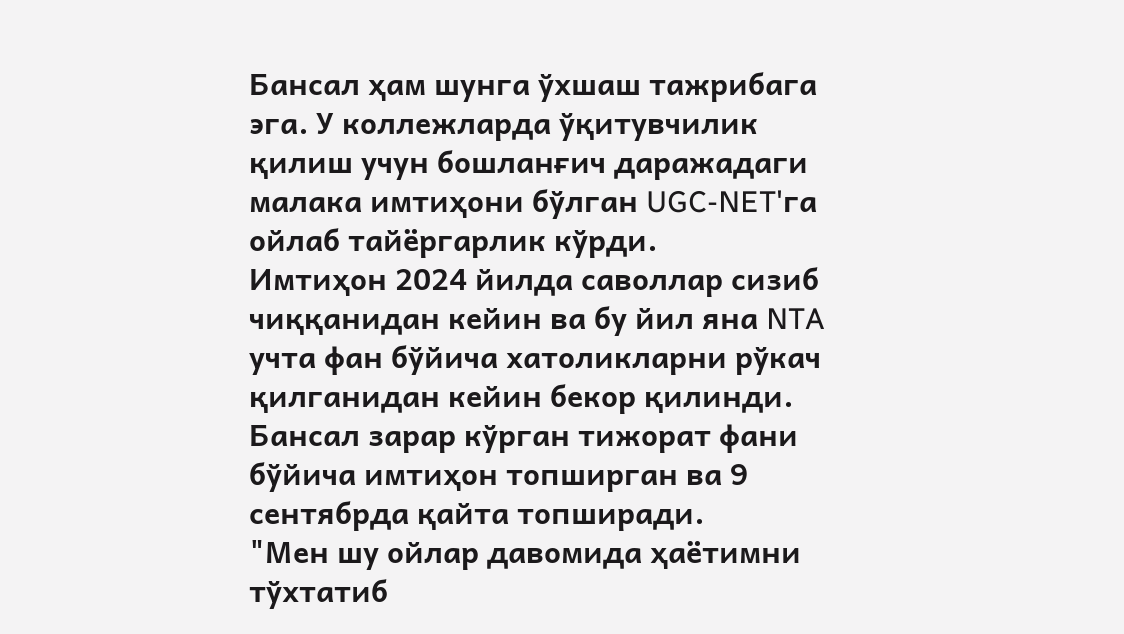Бансал ҳам шунга ўхшаш тажрибага эга. У коллежларда ўқитувчилик қилиш учун бошланғич даражадаги малака имтиҳони бўлган UGC-NET'га ойлаб тайёргарлик кўрди.
Имтиҳон 2024 йилда саволлар сизиб чиққанидан кейин ва бу йил яна NTA учта фан бўйича хатоликларни рўкач қилганидан кейин бекор қилинди.
Бансал зарар кўрган тижорат фани бўйича имтиҳон топширган ва 9 сентябрда қайта топширади.
"Мен шу ойлар давомида ҳаётимни тўхтатиб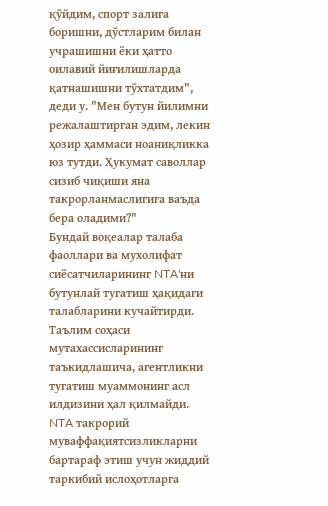қўйдим, спорт залига боришни, дўстларим билан учрашишни ёки ҳатто оилавий йиғилишларда қатнашишни тўхтатдим", деди у. "Мен бутун йилимни режалаштирган эдим, лекин ҳозир ҳаммаси ноаниқликка юз тутди. Ҳукумат саволлар сизиб чиқиши яна такрорланмаслигига ваъда бера оладими?"
Бундай воқеалар талаба фаоллари ва мухолифат сиёсатчиларининг NTA'ни бутунлай тугатиш ҳақидаги талабларини кучайтирди.
Таълим соҳаси мутахассисларининг таъкидлашича, агентликни тугатиш муаммонинг асл илдизини ҳал қилмайди.
NTA такрорий муваффақиятсизликларни бартараф этиш учун жиддий таркибий ислоҳотларга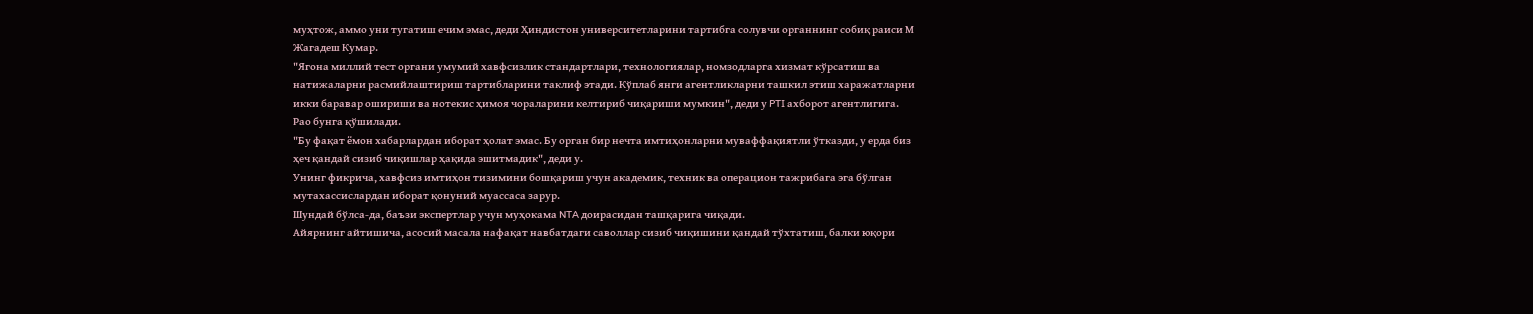муҳтож, аммо уни тугатиш ечим эмас, деди Ҳиндистон университетларини тартибга солувчи органнинг собиқ раиси М Жагадеш Кумар.
"Ягона миллий тест органи умумий хавфсизлик стандартлари, технологиялар, номзодларга хизмат кўрсатиш ва натижаларни расмийлаштириш тартибларини таклиф этади. Кўплаб янги агентликларни ташкил этиш харажатларни икки баравар ошириши ва нотекис ҳимоя чораларини келтириб чиқариши мумкин", деди у PTI ахборот агентлигига.
Рао бунга қўшилади.
"Бу фақат ёмон хабарлардан иборат ҳолат эмас. Бу орган бир нечта имтиҳонларни муваффақиятли ўтказди, у ерда биз ҳеч қандай сизиб чиқишлар ҳақида эшитмадик", деди у.
Унинг фикрича, хавфсиз имтиҳон тизимини бошқариш учун академик, техник ва операцион тажрибага эга бўлган мутахассислардан иборат қонуний муассаса зарур.
Шундай бўлса-да, баъзи экспертлар учун муҳокама NTA доирасидан ташқарига чиқади.
Айярнинг айтишича, асосий масала нафақат навбатдаги саволлар сизиб чиқишини қандай тўхтатиш, балки юқори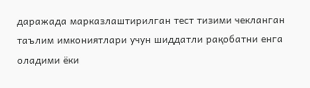даражада марказлаштирилган тест тизими чекланган таълим имкониятлари учун шиддатли рақобатни енга оладими ёки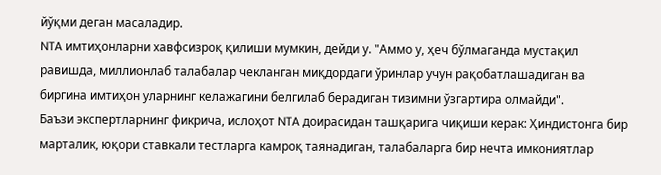йўқми деган масаладир.
NTA имтиҳонларни хавфсизроқ қилиши мумкин, дейди у. "Аммо у, ҳеч бўлмаганда мустақил равишда, миллионлаб талабалар чекланган миқдордаги ўринлар учун рақобатлашадиган ва биргина имтиҳон уларнинг келажагини белгилаб берадиган тизимни ўзгартира олмайди".
Баъзи экспертларнинг фикрича, ислоҳот NTA доирасидан ташқарига чиқиши керак: Ҳиндистонга бир марталик, юқори ставкали тестларга камроқ таянадиган, талабаларга бир нечта имкониятлар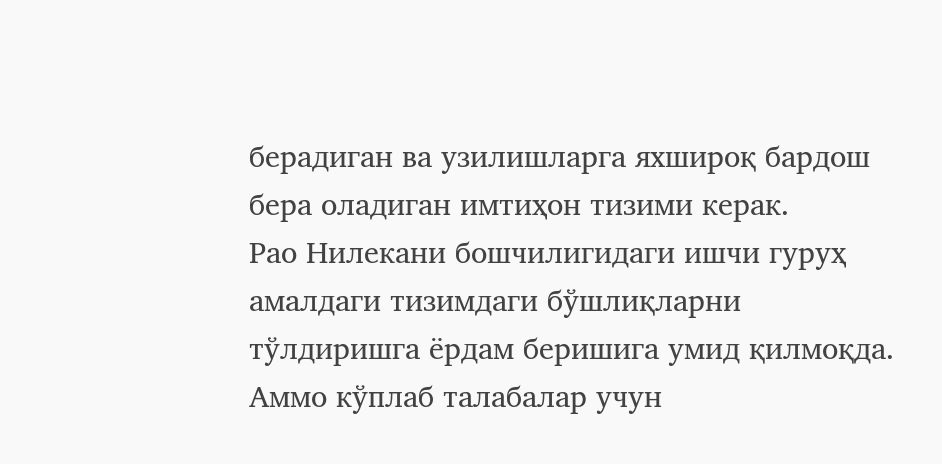берадиган ва узилишларга яхшироқ бардош бера оладиган имтиҳон тизими керак.
Рао Нилекани бошчилигидаги ишчи гуруҳ амалдаги тизимдаги бўшлиқларни тўлдиришга ёрдам беришига умид қилмоқда.
Аммо кўплаб талабалар учун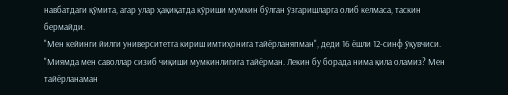навбатдаги қўмита, агар улар ҳақиқатда кўриши мумкин бўлган ўзгаришларга олиб келмаса, таскин бермайди.
"Мен кейинги йилги университетга кириш имтиҳонига тайёрланяпман", деди 16 ёшли 12-синф ўқувчиси.
"Миямда мен саволлар сизиб чиқиши мумкинлигига тайёрман. Лекин бу борада нима қила оламиз? Мен тайёрланаман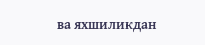ва яхшиликдан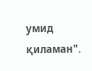умид қиламан".